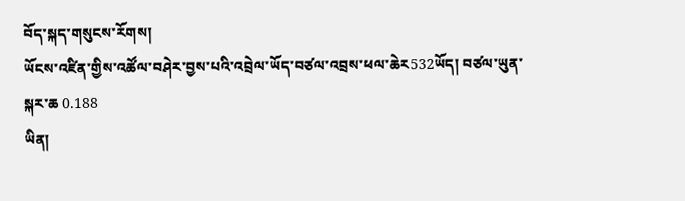བོད་སྐད་གསུངས་རོགས།
ཡོངས་འཛིན་གྱིས་འཚོལ་བཤེར་བྱས་པའི་འབྲེལ་ཡོད་བཙལ་འབྲས་ཕལ་ཆེར532ཡོད། བཙལ་ཡུན་སྐར་ཆ 0.188
ཡིན།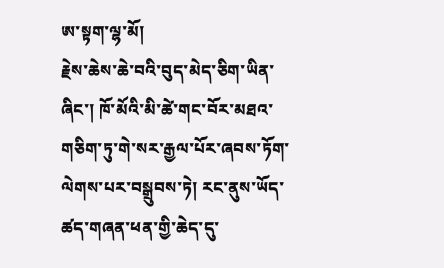ཨ་སྟག་ལྷ་མོ།
རྗེས་ཆེས་ཆེ་བའི་བུད་མེད་ཅིག་ཡིན་ཞིང་། ཁོ་མོའི་མི་ཚེ་གང་བོར་མཐའ་གཅིག་ཏུ་གེ་སར་རྒྱལ་པོར་ཞབས་ཏོག་ལེགས་པར་བསྒྲུབས་ཏེ། རང་ནུས་ཡོད་ཚད་གཞན་ཕན་གྱི་ཆེད་དུ་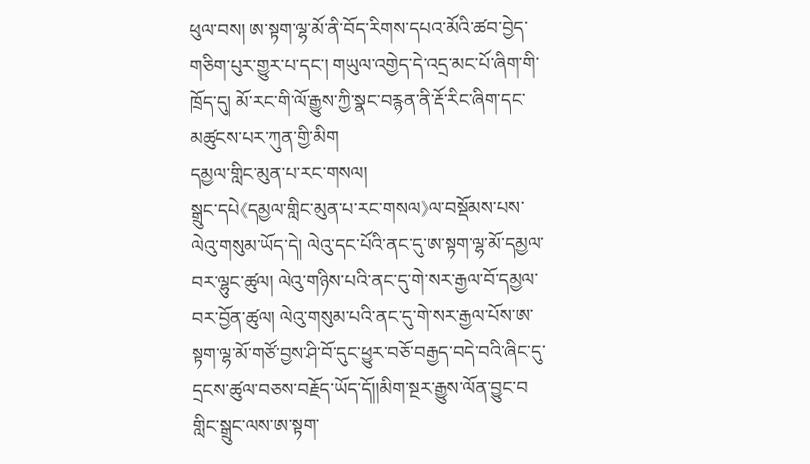ཕུལ་བས། ཨ་སྟག་ལྷ་མོ་ནི་བོད་རིགས་དཔའ་མོའི་ཚབ་བྱེད་གཅིག་པུར་གྱུར་པ་དང་། གཡུལ་འགྱེད་དེ་འདྲ་མང་པོ་ཞིག་གི་ཁྲོད་དུ། མོ་རང་གི་ལོ་རྒྱུས་ཀྱི་སྣང་བརྙན་ནི་རྡོ་རིང་ཞིག་དང་མཚུངས་པར་ཀུན་གྱི་མིག
དམྱལ་གླིང་མུན་པ་རང་གསལ།
སྒྲུང་དཔེ《དམྱལ་གླིང་མུན་པ་རང་གསལ》ལ་བསྡོམས་པས་ལེའུ་གསུམ་ཡོད་དེ། ལེའུ་དང་པོའི་ནང་དུ་ཨ་སྟག་ལྷ་མོ་དམྱལ་བར་ལྷུང་ཚུལ། ལེའུ་གཉིས་པའི་ནང་དུ་གེ་སར་རྒྱལ་བོ་དམྱལ་བར་བྱོན་ཚུལ། ལེའུ་གསུམ་པའི་ནང་དུ་གེ་སར་རྒྱལ་པོས་ཨ་སྟག་ལྷ་མོ་གཙོ་བྱས་ཤི་བོ་དུང་ཕྱུར་བཅོ་བརྒྱད་བདེ་བའི་ཞིང་དུ་དྲངས་ཚུལ་བཅས་བརྗོད་ཡོད་དོ།།མིག་སྔར་རྒྱུས་ལོན་བྱུང་བ
གླིང་སྒྲུང་ལས་ཨ་སྟག་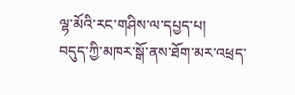ལྷ་མོའི་རང་གཤིས་ལ་དཔྱད་པ།
བདུད་ཀྱི་མཁར་སྒོ་ནས་ཐོག་མར་འཕྲད་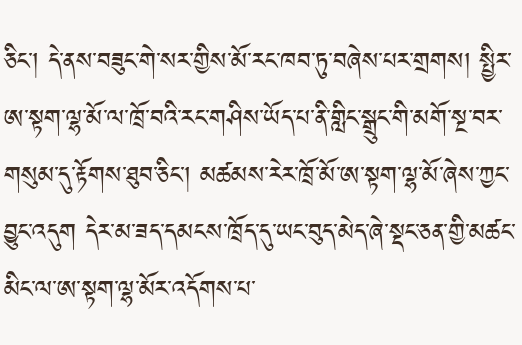ཅིང་། དེ་ནས་བཟུང་གེ་སར་གྱིས་མོ་རང་ཁབ་ཏུ་བཞེས་པར་གྲགས། སྤྱིར་ཨ་སྟག་ལྷ་མོ་ལ་ཁྲོ་བའི་རང་གཤིས་ཡོད་པ་ནི་གླིང་སྒྲུང་གི་མགོ་སྔ་བར་གསུམ་དུ་རྟོགས་ཐུབ་ཅིང་། མཚམས་རེར་ཁྲོ་མོ་ཨ་སྟག་ལྷ་མོ་ཞེས་ཀྱང་བྱུང་འདུག དེར་མ་ཟད་དམངས་ཁྲོད་དུ་ཡང་བུད་མེད་ཞེ་སྡང་ཅན་གྱི་མཚང་མིང་ལ་ཨ་སྟག་ལྷ་མོར་འདོགས་པ་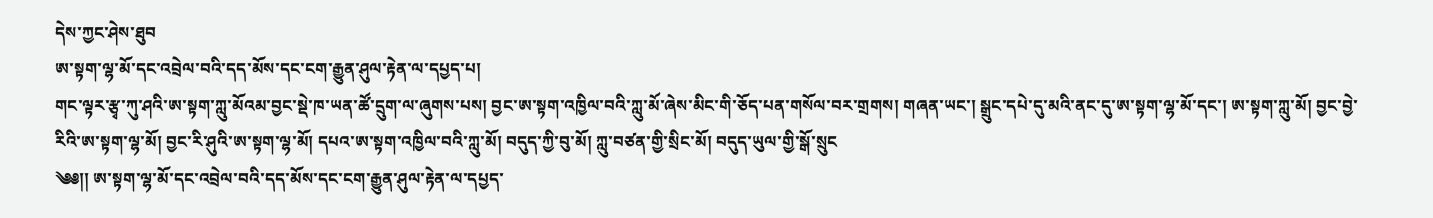དེས་ཀྱང་ཤེས་ཐུབ
ཨ་སྟག་ལྷ་མོ་དང་འབྲེལ་བའི་དད་མོས་དང་ངག་རྒྱུན་ཤུལ་རྟེན་ལ་དཔྱད་པ།
གང་ལྟར་རྩྭ་ཀུ་ཤའི་ཨ་སྟག་ཀླུ་མོའམ་བྱང་སྡེ་ཁ་ཡན་ཚོ་དྲུག་ལ་ཞུགས་པས། བྱང་ཨ་སྟག་འཁྱིལ་བའི་ཀླུ་མོ་ཞེས་མིང་གི་ཅོད་པན་གསོལ་བར་གྲགས། གཞན་ཡང་། སྒྲུང་དཔེ་དུ་མའི་ནང་དུ་ཨ་སྟག་ལྷ་མོ་དང་། ཨ་སྟག་ཀླུ་མོ། བྱང་བྱེ་རིའི་ཨ་སྟག་ལྷ་མོ། བྱང་རི་ཤུའི་ཨ་སྟག་ལྷ་མོ། དཔའ་ཨ་སྟག་འཁྱིལ་བའི་ཀླུ་མོ། བདུད་ཀྱི་བུ་མོ། ཀླུ་བཙན་གྱི་སྲིང་མོ། བདུད་ཡུལ་གྱི་སྒོ་སྲུང
༄༅།། ཨ་སྟག་ལྷ་མོ་དང་འབྲེལ་བའི་དད་མོས་དང་ངག་རྒྱུན་ཤུལ་རྟེན་ལ་དཔྱད་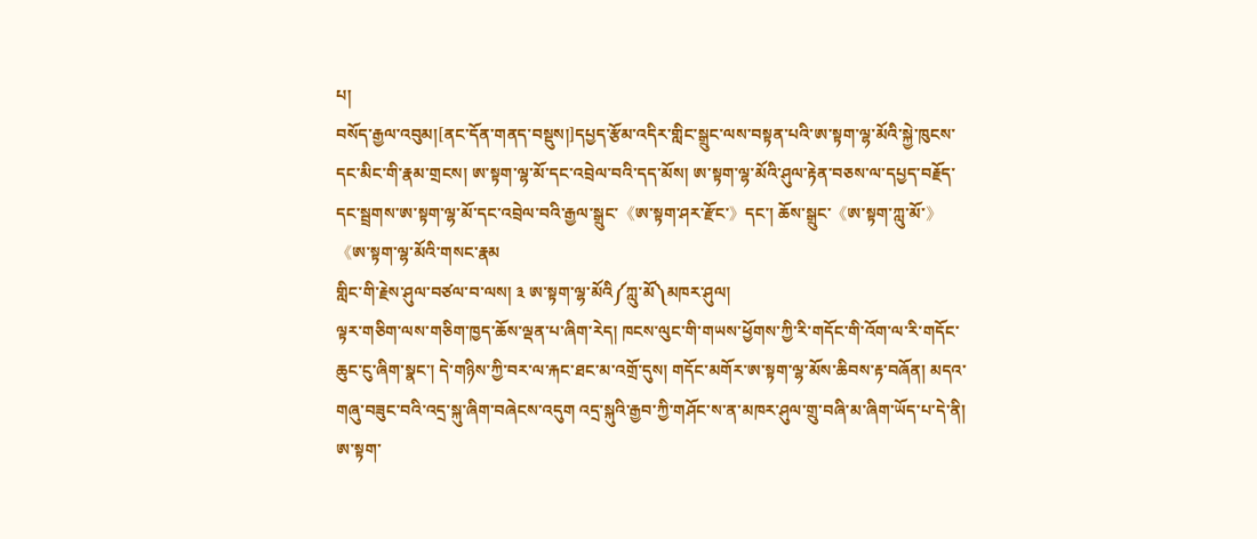པ།
བསོད་རྒྱལ་འབུམ།[ནང་དོན་གནད་བསྡུས།]དཔྱད་རྩོམ་འདིར་གླིང་སྒྲུང་ལས་བསྟན་པའི་ཨ་སྟག་ལྷ་མོའི་སྐྱེ་ཁུངས་དང་མིང་གི་རྣམ་གྲངས། ཨ་སྟག་ལྷ་མོ་དང་འབྲེལ་བའི་དད་མོས། ཨ་སྟག་ལྷ་མོའི་ཤུལ་རྟེན་བཅས་ལ་དཔྱད་བརྗོད་དང་སྦྲགས་ཨ་སྟག་ལྷ་མོ་དང་འབྲེལ་བའི་རྒྱལ་སྒྲུང་《ཨ་སྟག་ཤར་རྫོང་》དང་། ཆོས་སྒྲུང་《ཨ་སྟག་ཀླུ་མོ་》 《ཨ་སྟག་ལྷ་མོའི་གསང་རྣམ
གླིང་གི་རྗེས་ཤུལ་བཙལ་བ་ལས། ༣ ཨ་སྟག་ལྷ་མོའི༼ཀླུ་མོ༽མཁར་ཤུལ།
ལྟར་གཅིག་ལས་གཅིག་ཁྱད་ཆོས་ལྡན་པ་ཞིག་རེད། ཁངས་ལུང་གི་གཡས་ཕྱོགས་ཀྱི་རི་གདོང་གི་འོག་ལ་རི་གདོང་ཆུང་ངུ་ཞིག་སྣང་། དེ་གཉིས་ཀྱི་བར་ལ་རྐང་ཐང་མ་འགྲོ་དུས། གདོང་མགོར་ཨ་སྟག་ལྷ་མོས་ཆིབས་རྟ་བཞོན། མདའ་གཞུ་བཟུང་བའི་འདྲ་སྐུ་ཞིག་བཞེངས་འདུག འདྲ་སྐུའི་རྒྱབ་ཀྱི་གཤོང་ས་ན་མཁར་ཤུལ་གྲུ་བཞི་མ་ཞིག་ཡོད་པ་དེ་ནི། ཨ་སྟག་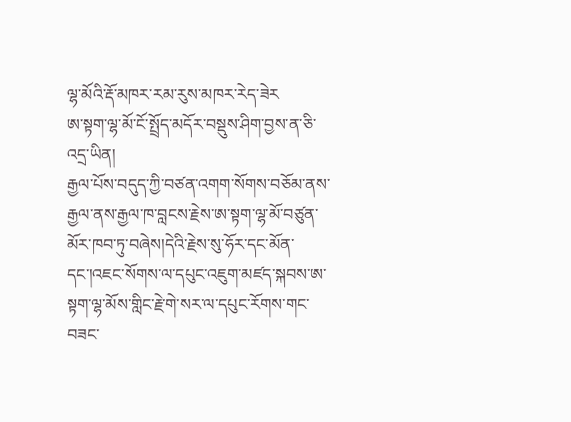ལྷ་མོའི་རྡོ་མཁར་རམ་རུས་མཁར་རེད་ཟེར
ཨ་སྟག་ལྷ་མོ་ངོ་སྤྲོད་མདོར་བསྡུས་ཤིག་བྱས་ན་ཅི་འདྲ་ཡིན།
རྒྱལ་པོས་བདུད་ཀྱི་བཙན་འགག་སོགས་བཅོམ་ནས་རྒྱལ་ནས་རྒྱལ་ཁ་བླངས་རྗེས་ཨ་སྟག་ལྷ་མོ་བཙུན་མོར་ཁབ་ཏུ་བཞེས།དེའི་རྗེས་སུ་ཧོར་དང་མོན་དང་།འཇང་སོགས་ལ་དཔུང་འཇུག་མཛད་སྐབས་ཨ་སྟག་ལྷ་མོས་གླིང་རྗེ་གེ་སར་ལ་དཔུང་རོགས་གང་བཟང་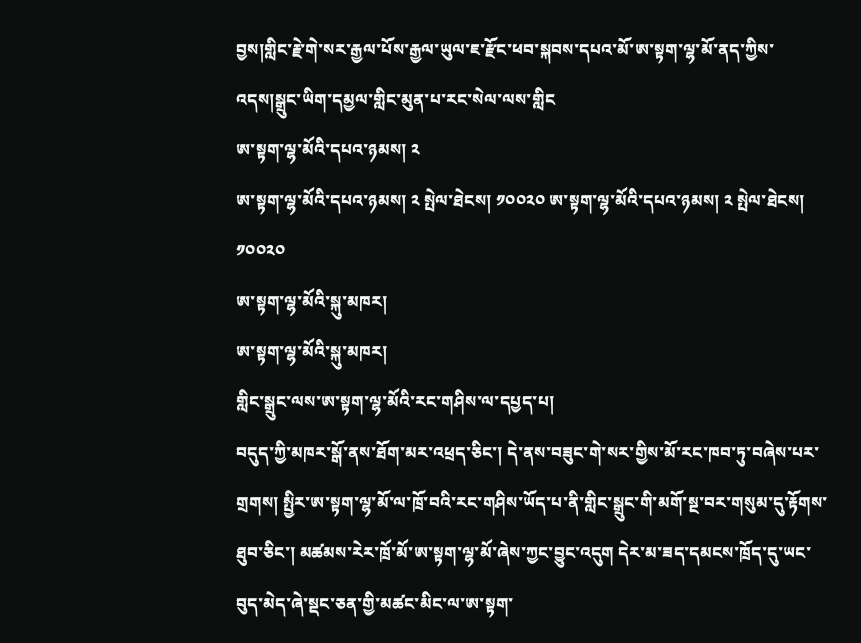བྱས།གླིང་རྗེ་གེ་སར་རྒྱལ་པོས་རྒྱལ་ཡུལ་ཇ་རྫོང་ཕབ་སྐབས་དཔའ་མོ་ཨ་སྟག་ལྷ་མོ་ནད་ཀྱིས་འདས།སྒྲུང་ཡིག་དམྱལ་གླིང་མུན་པ་རང་སེལ་ལས་གླིང
ཨ་སྟག་ལྷ་མོའི་དཔའ་ཉམས། ༢
ཨ་སྟག་ལྷ་མོའི་དཔའ་ཉམས། ༢ སྤེལ་ཐེངས། ༡༠༠༢༠ ཨ་སྟག་ལྷ་མོའི་དཔའ་ཉམས། ༢ སྤེལ་ཐེངས། ༡༠༠༢༠
ཨ་སྟག་ལྷ་མོའི་སྐུ་མཁར།
ཨ་སྟག་ལྷ་མོའི་སྐུ་མཁར།
གླིང་སྒྲུང་ལས་ཨ་སྟག་ལྷ་མོའི་རང་གཤིས་ལ་དཔྱད་པ།
བདུད་ཀྱི་མཁར་སྒོ་ནས་ཐོག་མར་འཕྲད་ཅིང་། དེ་ནས་བཟུང་གེ་སར་གྱིས་མོ་རང་ཁབ་ཏུ་བཞེས་པར་གྲགས། སྤྱིར་ཨ་སྟག་ལྷ་མོ་ལ་ཁྲོ་བའི་རང་གཤིས་ཡོད་པ་ནི་གླིང་སྒྲུང་གི་མགོ་སྔ་བར་གསུམ་དུ་རྟོགས་ཐུབ་ཅིང་། མཚམས་རེར་ཁྲོ་མོ་ཨ་སྟག་ལྷ་མོ་ཞེས་ཀྱང་བྱུང་འདུག དེར་མ་ཟད་དམངས་ཁྲོད་དུ་ཡང་བུད་མེད་ཞེ་སྡང་ཅན་གྱི་མཚང་མིང་ལ་ཨ་སྟག་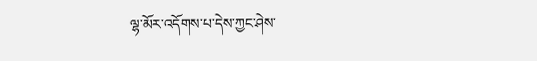ལྷ་མོར་འདོགས་པ་དེས་ཀྱང་ཤེས་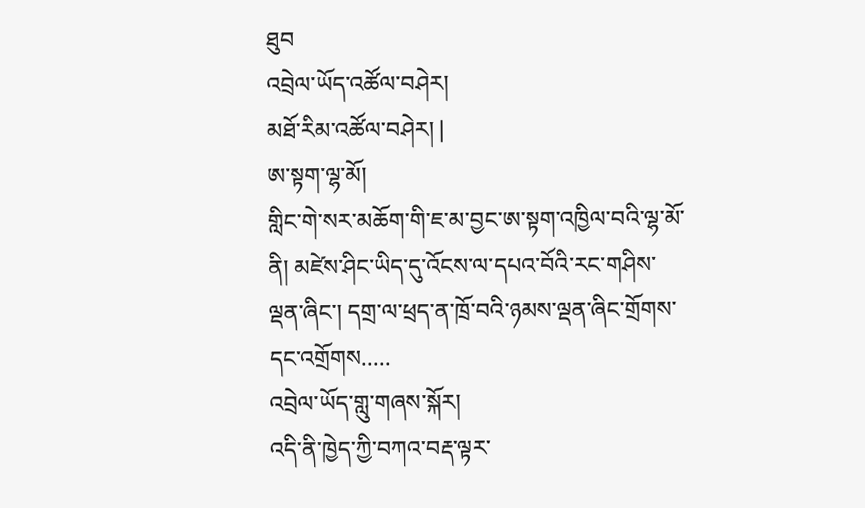ཐུབ
འབྲེལ་ཡོད་འཚོལ་བཤེར།
མཐོ་རིམ་འཚོལ་བཤེར། |
ཨ་སྟག་ལྷ་མོ།
གླིང་གེ་སར་མཆོག་གི་ཇ་མ་བྱང་ཨ་སྟག་འཁྱིལ་བའི་ལྷ་མོ་ནི། མཛེས་ཤིང་ཡིད་དུ་འོངས་ལ་དཔའ་བོའི་རང་གཤིས་ལྡན་ཞིང་། དགྲ་ལ་ཕྲད་ན་ཁྲོ་བའི་ཉམས་ལྡན་ཞིང་གྲོགས་དང་འགྲོགས.....
འབྲེལ་ཡོད་གླུ་གཞས་སྐོར།
འདི་ནི་ཁྱེད་ཀྱི་བཀའ་བརྡ་ལྟར་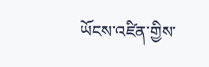ཡོངས་འཛིན་གྱིས་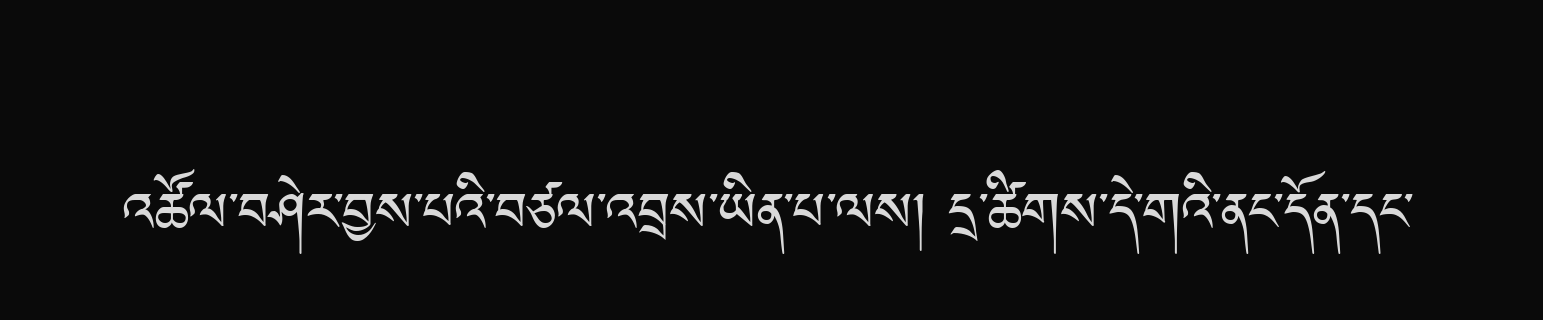འཚོལ་བཤེར་བྱས་པའི་བཙལ་འབྲས་ཡིན་པ་ལས། དྲ་ཚིགས་དེ་གའི་ནང་དོན་དང་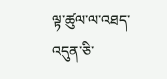ལྟ་ཚུལ་ལ་འཐད་འདུན་ཅི་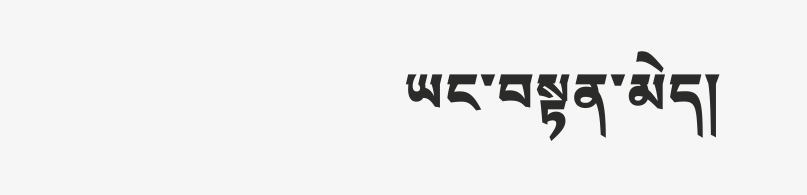ཡང་བསྟན་མེད།